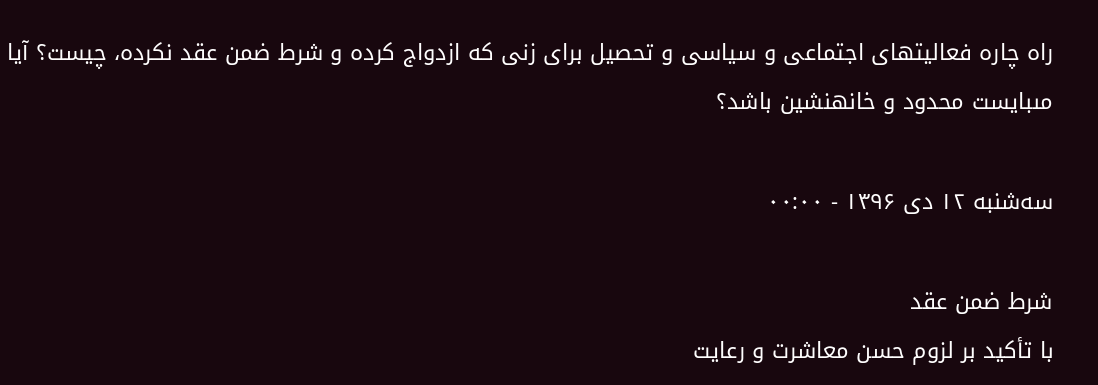راه چاره فعاليتهاى اجتماعى و سياسى و تحصيل براى زنى كه ازدواج كرده و شرط ضمن عقد نكرده، چيست؟ آيا مىبايست محدود و خانهنشين باشد؟

سه‌شنبه ۱۲ دی ۱۳۹۶ - ۰۰:۰۰

شرط ضمن عقد
با تأكيد بر لزوم حسن معاشرت و رعايت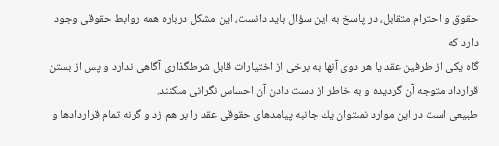حقوق و احترام متقابل، در پاسخ به اين سؤال بايد دانست، اين مشكل درباره همه روابط حقوقى وجود دارد كه
گاه يكى از طرفين عقد يا هر دوى آنها به برخى از اختيارات قابل شرطگذارى آگاهى ندارد و پس از بستن قرارداد متوجه آن گرديده و به خاطر از دست دادن آن احساس نگرانى مىكنند.
طبيعى است در اين موارد نمىتوان يك جانبه پيامدهاى حقوقى عقد را بر هم زد و گرنه تمام قراردادها و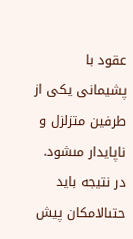عقود با پشيمانى يكى از طرفين متزلزل و ناپايدار مىشود. در نتيجه بايد حتىالامكان پيش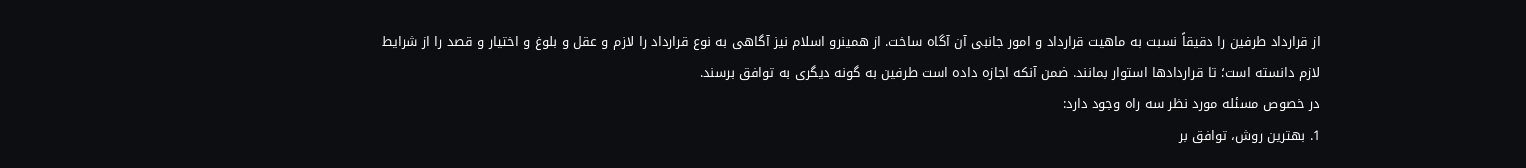از قرارداد طرفين را دقيقاً نسبت به ماهيت قرارداد و امور جانبى آن آگاه ساخت. از همينرو اسلام نيز آگاهى به نوع قرارداد را لازم و عقل و بلوغ و اختيار و قصد را از شرايط لازم دانسته است؛ تا قراردادها استوار بمانند. ضمن آنكه اجازه داده است طرفين به گونه ديگرى به توافق برسند.
در خصوص مسئله مورد نظر سه راه وجود دارد:
1. بهترين روش، توافق بر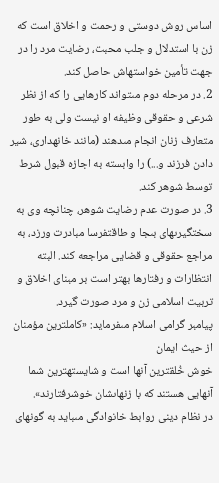اساس روش دوستى و رحمت و اخلاق است كه زن با استدلال و جلب محبت، رضايت مرد را در جهت تأمين خواستهاش حاصل كند.
2. در مرحله دوم مىتواند كارهايى را كه از نظر شرعى و حقوقى وظيفه او نيست ولى به طور متعارف زنان انجام مىدهند (مانند خانهدارى، شير دادن فرزند و...) را وابسته به اجازه قبول شرط توسط شوهر كند.
3. در صورت عدم رضايت شوهر، چنانچه وى به سختگيرىهاى بىجا و طاقتفرسا مبادرت ورزد، به مراجع حقوقى و قضايى مراجعه كند. البته انتظارات و رفتارها بهتر است بر مبناى اخلاق و تربيت اسلامى زن و مرد صورت گيرد.
پيامبر گرامى اسلام مىفرمايد: «كاملترين مؤمنان از حيث ايمان
خوش خُلقترين آنها است و شايستهترين شما آنهايى هستند كه با زنهاىشان خوشرفتارند».
در نظام دينى روابط خانوادگى مىبايد به گونهاى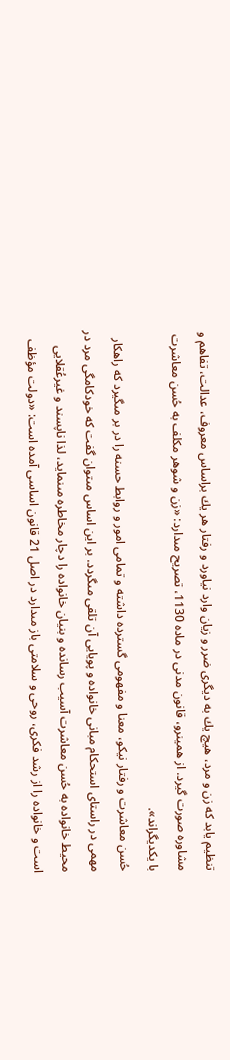تنظيم يابد كه زن و مرد، هيچ يك به ديگرى ضرر و زيان وارد نياورد و رفتار هر يك براساس معروف، عدالت، تفاهم و مشاوره صورت گيرد. از همينرو، قانون مدنى در ماده 1130، تصريح مىدارد: «زن و شوهر مكلف به حُسن معاشرت با يكديگراند».
حُسن معاشرت و رفتار نيكو، معنا و مفهومى گسترده داشته و تمامى امور و روابط حسنه را در بر مىگيرد كه راهكار مهمى در راستاى استحكام مبانى خانواده و پويايى آن تلقى مىگردد. بر اين اساس مىتوان گفت كه خودكامگى مرد در محيط خانواده به حُسن معاشرت آسيب رسانده و بنيان خانواده را دچار مخاطره مىنمايد، لذا ناپسند و غيرعُقلايى است و خانواده را از رشد فكرى، روحى و سلامتى باز مىدارد در اصل 21 قانون اساسى آمده است: «دولت مؤظف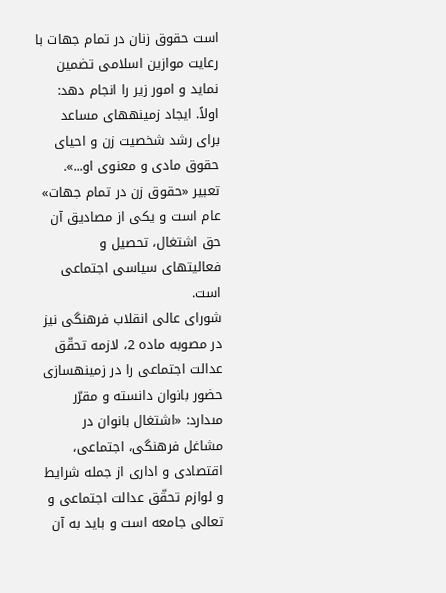است حقوق زنان در تمام جهات با رعايت موازين اسلامى تضمين نمايد و امور زير را انجام دهد:
اولاً. ايجاد زمينههاى مساعد براى رشد شخصيت زن و احياى حقوق مادى و معنوى او...». تعبير «حقوق زن در تمام جهات» عام است و يكى از مصاديق آن حق اشتغال، تحصيل و فعاليتهاى سياسى اجتماعى است.
شوراى عالى انقلاب فرهنگى نيز در مصوبه ماده 2، لازمه تحقّق عدالت اجتماعى را در زمينهسازى حضور بانوان دانسته و مقرّر مىدارد: «اشتغال بانوان در مشاغل فرهنگى، اجتماعى، اقتصادى و ادارى از جمله شرايط و لوازم تحقّق عدالت اجتماعى و تعالى جامعه است و بايد به آن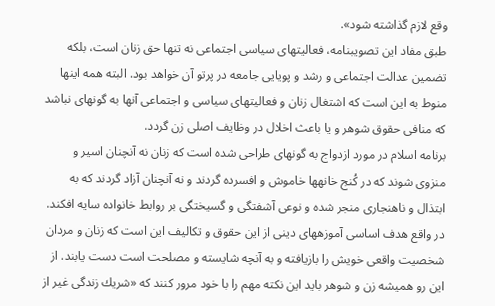وقع لازم گذاشته شود».
طبق مفاد اين تصويبنامه، فعاليتهاى سياسى اجتماعى نه تنها حق زنان است، بلكه تضمين عدالت اجتماعى و رشد و پويايى جامعه در پرتو آن خواهد بود. البته همه اينها منوط به اين است كه اشتغال زنان و فعاليتهاى سياسى و اجتماعى آنها به گونهاى نباشد كه منافى حقوق شوهر و يا باعث اخلال در وظايف اصلى زن گردد.
برنامه اسلام در مورد ازدواج به گونهاى طراحى شده است كه زنان نه آنچنان اسير و منزوى شوند كه در كُنج خانهها خاموش و افسرده گردند و نه آنچنان آزاد گردند كه به ابتذال و ناهنجارى منجر شده و نوعى آشفتگى و گسيختگى بر روابط خانواده سايه افكند. در واقع هدف اساسى آموزههاى دينى از اين حقوق و تكاليف اين است كه زنان و مردان شخصيت واقعى خويش را بازيافته و به آنچه شايسته و مصلحت است دست يابند. از اين رو هميشه زن و شوهر بايد اين نكته مهم را با خود مرور كنند كه «شريك زندگى غير از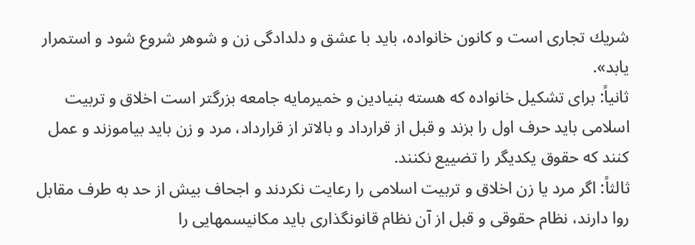شريك تجارى است و كانون خانواده، بايد با عشق و دلدادگى زن و شوهر شروع شود و استمرار يابد».
ثانياً: براى تشكيل خانواده كه هسته بنيادين و خميرمايه جامعه بزرگتر است اخلاق و تربيت اسلامى بايد حرف اول را بزند و قبل از قرارداد و بالاتر از قرارداد، مرد و زن بايد بياموزند و عمل كنند كه حقوق يكديگر را تضييع نكنند.
ثالثاً: اگر مرد يا زن اخلاق و تربيت اسلامى را رعايت نكردند و اجحاف بيش از حد به طرف مقابل روا دارند، نظام حقوقى و قبل از آن نظام قانونگذارى بايد مكانيسمهايى را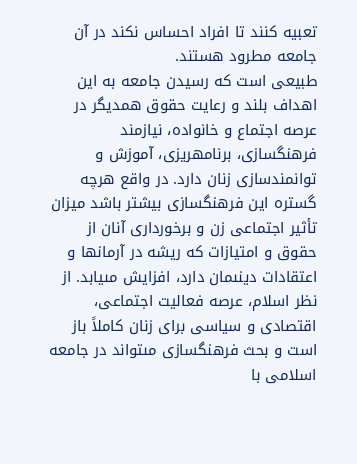تعبيه كنند تا افراد احساس نكند در آن جامعه مطرود هستند.
طبيعى است كه رسيدن جامعه به اين اهداف بلند و رعايت حقوق همديگر در عرصه اجتماع و خانواده، نيازمند فرهنگسازى، برنامهريزى، آموزش و توانمندسازى زنان دارد. در واقع هرچه گستره اين فرهنگسازى بيشتر باشد ميزان تأثير اجتماعى زن و برخوردارى آنان از حقوق و امتيازات كه ريشه در آرمانها و اعتقادات دينىمان دارد، افزايش مىيابد. از نظر اسلام، عرصه فعاليت اجتماعى، اقتصادى و سياسى براى زنان كاملاً باز است و بحث فرهنگسازى مىتواند در جامعه اسلامى با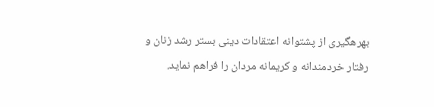بهرهگيرى از پشتوانه اعتقادات دينى بستر رشد زنان و رفتار خردمندانه و كريمانه مردان را فراهم نمايد.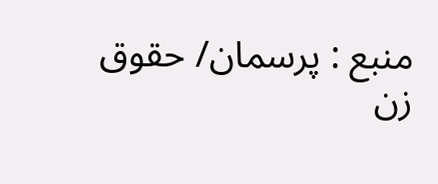منبع : پرسمان/ حقوق زن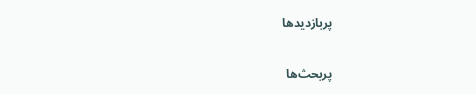پربازدیدها

پربحث‌ها